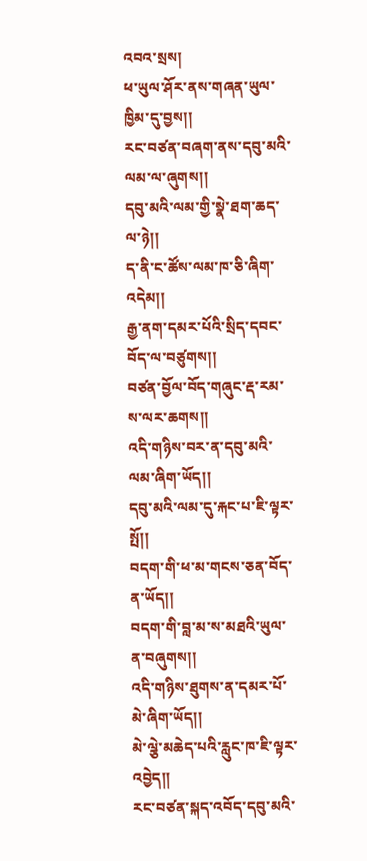འབའ་སྲས།
ཕ་ཡུལ་ཤོར་ནས་གཞན་ཡུལ་ཁྱིམ་དུ་བྱས།།
རང་བཙན་བཞག་ནས་དབུ་མའི་ལམ་ལ་ཞུགས།།
དབུ་མའི་ལམ་གྱི་སྣེ་ཐག་ཆད་ལ་ཉེ།།
ད་ནི་ང་ཚོས་ལམ་ཁ་ཅི་ཞིག་འདེམ།།
རྒྱ་ནག་དམར་པོའི་སྲིད་དབང་བོད་ལ་བཙུགས།།
བཙན་བྱོལ་བོད་གཞུང་རྡ་རམ་ས་ལར་ཆགས།།
འདི་གཉིས་བར་ན་དབུ་མའི་ལམ་ཞིག་ཡོད།།
དབུ་མའི་ལམ་དུ་རྐང་པ་ཇི་ལྟར་སྤོ།།
བདག་གི་ཕ་མ་གངས་ཅན་བོད་ན་ཡོད།།
བདག་གི་བླ་མ་ས་མཐའི་ཡུལ་ན་བཞུགས།།
འདི་གཉིས་ཐུགས་ན་དམར་པོ་མེ་ཞིག་ཡོད།།
མེ་ལྕེ་མཆེད་པའི་རླུང་ཁ་ཇི་ལྟར་འབྱེད།།
རང་བཙན་སྐད་འབོད་དབུ་མའི་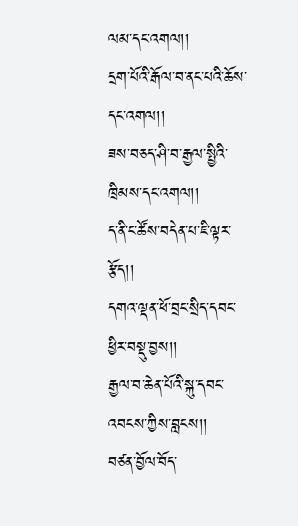ལམ་དང་འགལ།།
དྲག་པོའི་རྒོལ་བ་ནང་པའི་ཆོས་དང་འགལ།།
ཟས་བཅད་ཤི་བ་རྒྱལ་སྤྱིའི་ཁྲིམས་དང་འགལ།།
ད་ནི་ང་ཚོས་བདེན་པ་ཇི་ལྟར་རྩོད།།
དགའ་ལྡན་ཕོ་བྲང་སྲིད་དབང་ཕྱིར་བསྡུ་བྱས།།
རྒྱལ་བ་ཆེན་པོའི་སྐུ་དབང་འབངས་ཀྱིས་བླངས།།
བཙན་བྱོལ་བོད་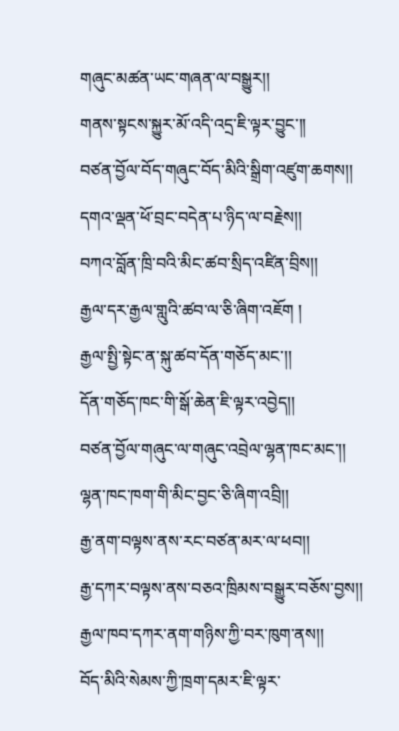གཞུང་མཚན་ཡང་གཞན་ལ་བསྒྱུར།།
གནས་སྟངས་སྐྱུར་མོ་འདི་འདྲ་ཇི་ལྟར་བྱུང་།།
བཙན་བྱོལ་བོད་གཞུང་བོད་མིའི་སྒྲིག་འཛུག་ཆགས།།
དགའ་ལྡན་ཕོ་བྲང་བདེན་པ་ཉིད་ལ་བརྗེས།།
བཀའ་བློན་ཁྲི་བའི་མིང་ཚབ་སྲིད་འཛིན་བྲིས།།
རྒྱལ་དར་རྒྱལ་གླུའི་ཚབ་ལ་ཅི་ཞིག་འཇོག །
རྒྱལ་སྤྱི་སྟེང་ན་སྐུ་ཚབ་དོན་གཅོད་མང་།།
དོན་གཅོད་ཁང་གི་སྒོ་ཆེན་ཇི་ལྟར་འབྱེད།།
བཙན་བྱོལ་གཞུང་ལ་གཞུང་འབྲེལ་ལྷན་ཁང་མང་།།
ལྷན་ཁང་ཁག་གི་མིང་བྱང་ཅི་ཞིག་འབྲི།།
རྒྱ་ནག་བལྟས་ནས་རང་བཙན་མར་ལ་ཕབ།།
རྒྱ་དཀར་བལྟས་ནས་བཅའ་ཁྲིམས་བསྒྱུར་བཅོས་བྱས།།
རྒྱལ་ཁབ་དཀར་ནག་གཉིས་ཀྱི་བར་ཁུག་ནས།།
བོད་མིའི་སེམས་ཀྱི་ཁྲག་དམར་ཇི་ལྟར་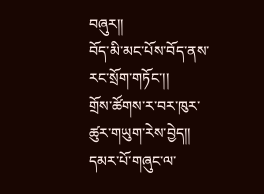བཞུར།།
བོད་མི་མང་པོས་བོད་ནས་རང་སྲོག་གཏོང་།།
གྲོས་ཚོགས་ར་བར་ཁུར་ཚུར་གཡུག་རེས་བྱེད།།
དམར་པོ་གཞུང་ལ་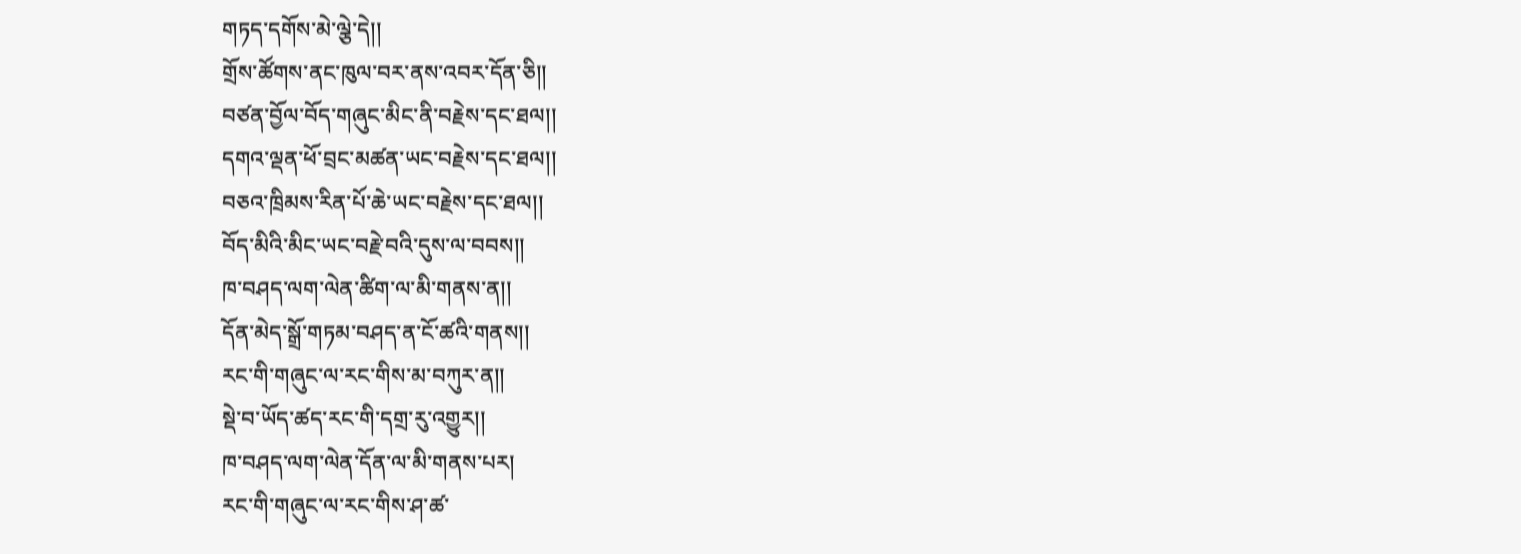གཏད་དགོས་མེ་ལྕེ་དེ།།
གྲོས་ཚོགས་ནང་ཁུལ་བར་ནས་འབར་དོན་ཅི།།
བཙན་བྱོལ་བོད་གཞུང་མིང་ནི་བརྗེས་དང་ཐལ།།
དགའ་ལྡན་ཕོ་བྲང་མཚན་ཡང་བརྗེས་དང་ཐལ།།
བཅའ་ཁྲིམས་རིན་པོ་ཆེ་ཡང་བརྗེས་དང་ཐལ།།
བོད་མིའི་མིང་ཡང་བརྗེ་བའི་དུས་ལ་བབས།།
ཁ་བཤད་ལག་ལེན་ཚིག་ལ་མི་གནས་ན།།
དོན་མེད་སྒྲོ་གཏམ་བཤད་ན་ངོ་ཚའི་གནས།།
རང་གི་གཞུང་ལ་རང་གིས་མ་བཀུར་ན།།
སྡེ་བ་ཡོད་ཚད་རང་གི་དགྲ་རུ་འགྱུར།།
ཁ་བཤད་ལག་ལེན་དོན་ལ་མི་གནས་པར།
རང་གི་གཞུང་ལ་རང་གིས་ཤ་ཚ་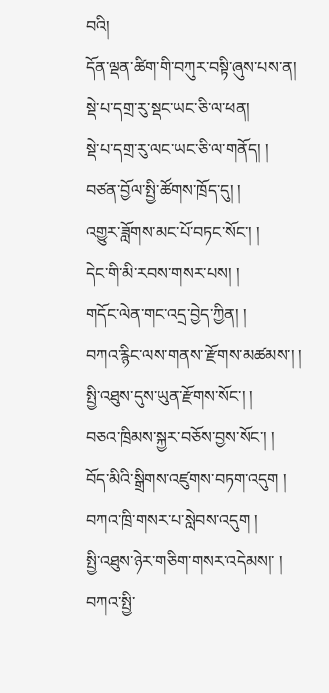བའི།
དོན་ལྡན་ཚིག་གི་བཀུར་བསྟི་ཞུས་པས་ན།
སྡེ་པ་དགྲ་རུ་སྡང་ཡང་ཅི་ལ་ཕན།
སྡེ་པ་དགྲ་རུ་ལང་ཡང་ཅི་ལ་གནོད། །
བཙན་བྱོལ་སྤྱི་ཚོགས་ཁྲོད་དུ། །
འགྱུར་ཟློགས་མང་པོ་བཏང་སོང་། །
དེང་གི་མི་རབས་གསར་པས། །
གདོང་ལེན་གང་འདྲ་བྱེད་ཀྱིན། །
བཀའ་རྙིང་ལས་གནས་་རྫོགས་མཚམས་། །
སྤྱི་འཐུས་དུས་ཡུན་རྫོགས་སོང་། །
བཅའ་ཁྲིམས་སྐྱར་བཅོས་བྱས་སོང་། །
བོད་མིའི་སྒྲིགས་འཛུགས་བཏག་འདུག །
བཀའ་ཁྲི་གསར་པ་སླེབས་འདུག །
སྤྱི་འཐུས་ཉེར་གཅིག་གསར་འདེམས།་ །
བཀའ་སྤྱི་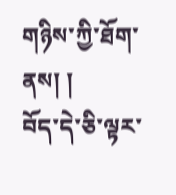གཉིས་ཀྱི་ཐོག་ནས། །
བོད་དེ་ཅི་ལྟར་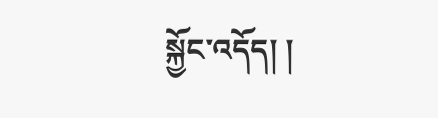སྐྱོང་འདོད། །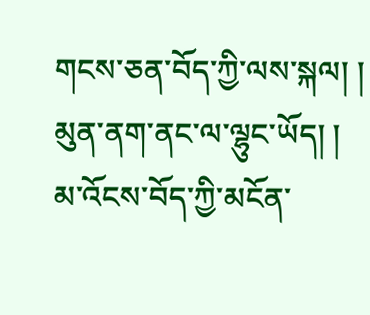གངས་ཅན་བོད་ཀྱི་ལས་སྐལ། །
མུན་ནག་ནང་ལ་ལྷུང་ཡོད། །
མ་འོངས་བོད་ཀྱི་མངོན་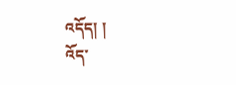འདོད། །
འོད་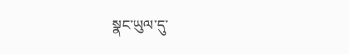སྣང་ཡུལ་དུ་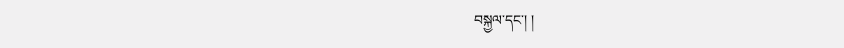བསྐྱལ་དང་། །